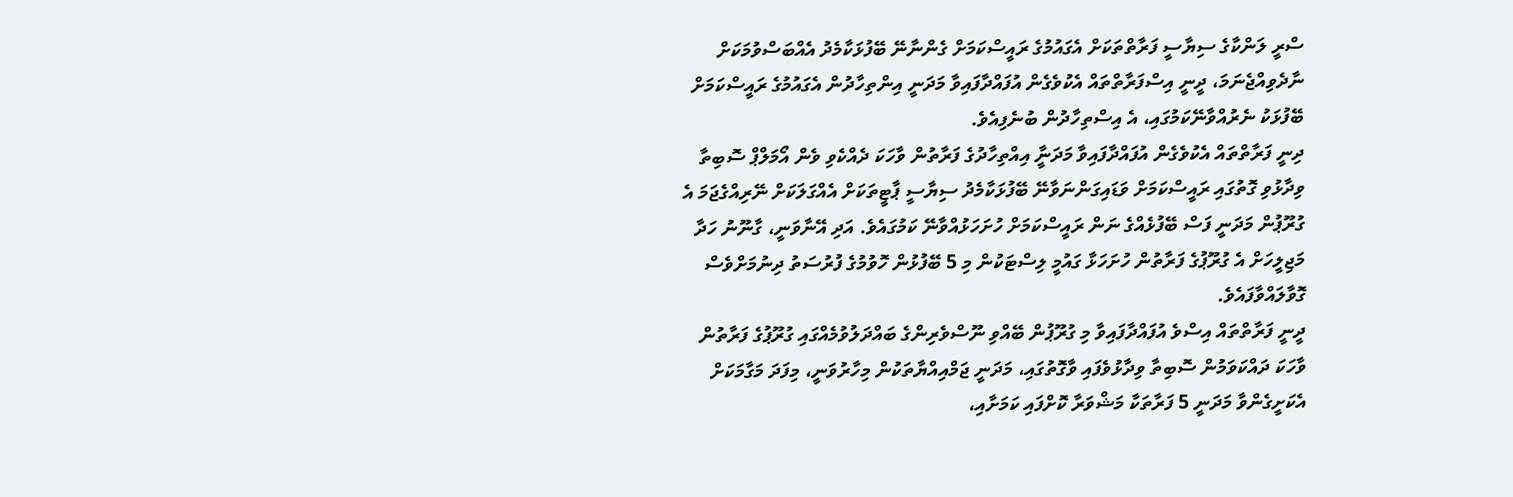ސްރީ ލަންކާގެ ސިޔާސީ ފަރާތްތަކަށް އެގައުމުގެ ރައީސްކަމަށް ގެންނާނޭ ބޭފުޅަކާމެދު އެއްބަސްވުމަކަށް ނާދެވިއްޖެނަމަ، ދީނީ އިސްފަރާތްތައް އެކުވެގެން އުފައްދާފައިވާ މަދަނީ އިންތިހާދުން އެގައުމުގެ ރައީސްކަމަށް ބޭފުޅަކު ނެރުއްވާނޭކަމުގައި، އެ އިސްތިހާދުން ބުނެފިއެވެ.
ދިނީ ފަރާތްތައް އެކުވެގެން އުފައްދާފައިވާ މަދަނާީ އިއްތިހާދުގެ ފަރާތުން ވާހަކަ ދެއްކެވި ވެން އޯމަލްޕް ސޮބިތާ ވިދާޅުވި ގޮތުގައި ރައީސްކަމަށް ވަޑައިގަންނަވާނޭ ބޭފުޅަކާމެދު ސިޔާސީ ޕާޓީތަކަށް އެއްގަލަކަށް ނޭރިއްގެޖަމަ އެ ގުރޫޕުން މަދަނީ ފަސް ބޭފުޅެއްގެ ނަން ރައީސްކަމަށް ހުށަހަޅުއްވާނޭ ކަމުގައެވެ. އަދި އޭނާވަނީ، ގާނޫނު ހަދާ މަޖިލީހަށް އެ ގުރޫޕުގެ ފަރާތުން ހުށަހަޅާ ގައުމީ ލިސްޓަކުން މި 5 ބޭފުޅުން ހޮވުމުގެ ފުރުސަތު ދިނުމަށްވެސް ގޮވާލައްވާފައެވެ.
ދީނީ ފަރާތްތައް އިސްވެ އުފައްދާފައިވާ މި ގުރޫޕުން ބޭއްވި ނޫސްވެރިންގެ ބައްދަލުވުމެއްގައި ގުރޫޕުގެ ފަރާތުން ވާހަކަ ދައްކަވަމުން ސޮބިތާ ވިދާޅުވެފައި ވާގޮތުގައި، މަދަނީ ޖަމްއިއްޔާތަކުން މިހާރުވަނީ، މިފަދަ މަގާމަކަށް އެކަށީގެންވާ މަދަނީ 5 ފަރާތަކާ މަޝްވަރާ ކޮށްފައި ކަމަށާއި،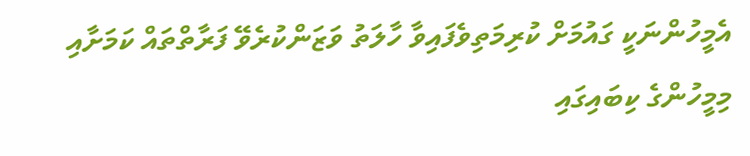އެމީހުންނަކީ ގައުމަށް ކުރިމަތިވެފައިވާ ހާލަތު ވަޒަންކުރެވޭ ފަރާތްތައް ކަމަށާއި މިމީހުންގެ ކިބައިގައި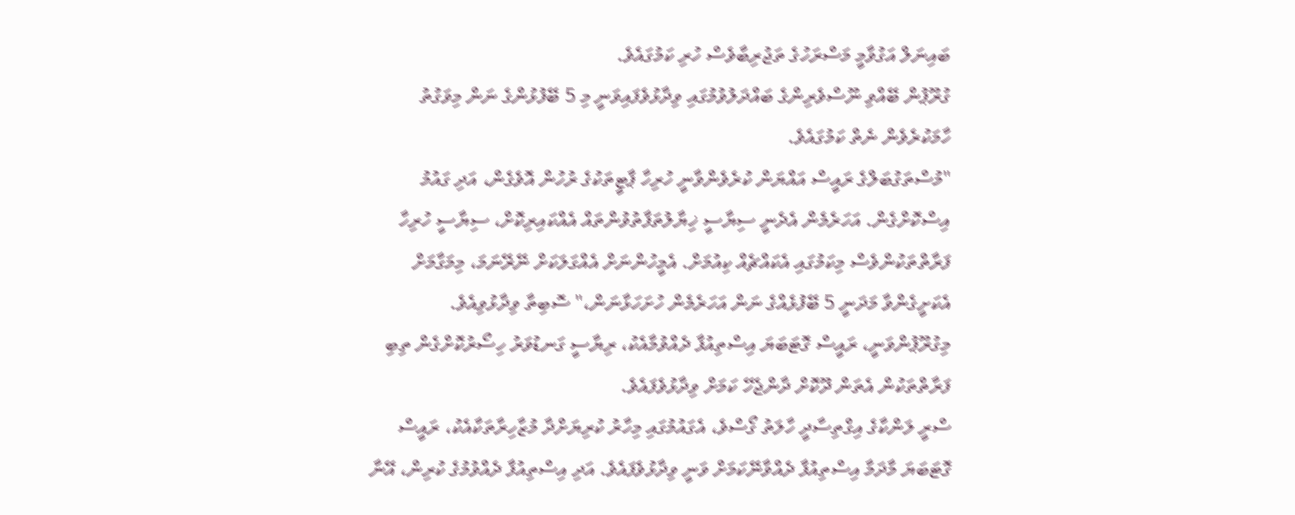ބައިނަލް އަގުވާމީ މަސްރަހުގެ ތަޖުރިބާވެސް ހުރި ކަމުގައެވެ.
ގުރޫޕުން ބޭއްވި ނޫސްވެރިންގެ ބައްދަލުވުމުގައި ވިދާޅުވެފައިވަނީ މި 5 ބޭފުޅުންގެ ނަން މިވަގުތު ހާމަކުރެވެން ނެތް ކަމުގައެވެ.
"މުސްތަގުބަލްގެ ރައީސް އައްޔަން ކުރެވެންވާނީ ހުރިހާ ޕާޓީތަކުގެ ރުހުން އޮވެގެން، އަދި ގައުމު އިސްކޮށްގެން. އަހަރެމެން އެދެނީ ސިޔާސީ ޚިޔާލުތަފާތުވުންތައް އެއްކައިރިކޮށް، ސިޔާސީ ހުރިހާ ފަރާތްތަކުންވެސް މިކަމުގައި އެކައްޗެއް ކިއުމަށް. އެމީހުންނަށް އެއްގަލަކަށް ނޭރޭނަމަ، މިމަގާމަށް އެކަށީގެންވާ މަދަނީ 5 ބޭފުޅެއްގެ ނަން އަހަރެމެން ހުށަހަޅާނަން،" ސޮބިތާ ވިދާޅުވިއެވެ.
މިގުރޫޕުންވަނީ، ރައީސް ގޮޓަބަޔަ އިސްތިއުފާ ދެއްވުމާއެކު، ރިޔާސީ ގަނޑުވަރު ހިސޯރުކޮށްގެން ތިބި ފަރާތްތަކުން އެތަން ދޫކޮށް ދާންޖެހޭ ކަމަށް ވިދާޅުވެފައެވެ.
ސްރީ ލަންކާގެ އިގްތިސާދީ ހާލަތު ގޯސްވެ، އެގައުމުގައި މިހާރު ކުރިޔަށްދާ މުޒާހިރާތަކާއެކު، ރައީސް ގޮޓަބަޔަ މާދަމާ އިސްތިއުފާ ދެއްވާނޭކަމަށް ވަނީ ވިދާޅުވެފައެވެ. އަދި އިސްތިއުފާ ދެއްވުމުގެ ކުރިން، އޭނާ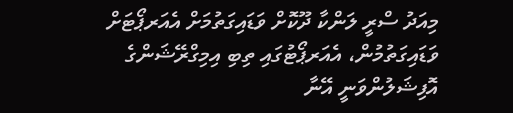މިއަދު ސްރީ ލަންކާ ދޫކޮށް ވަޑައިގަތުމަށް އެއަރޕޯޓަށް ވަޑައިގަތުމުން، އެއަރޕޯޓުގައި ތިބި އިމިގްރޭޝަންގެ އޮފިޝަލުންވަނީ އޭނާ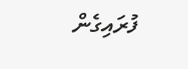ފުރައިގެން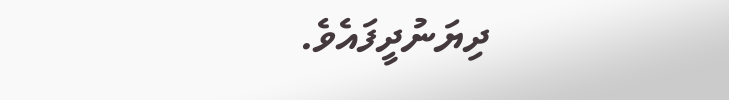ދިޔަނުދީފައެވެ.